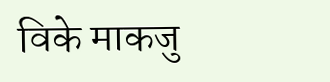विके माकजु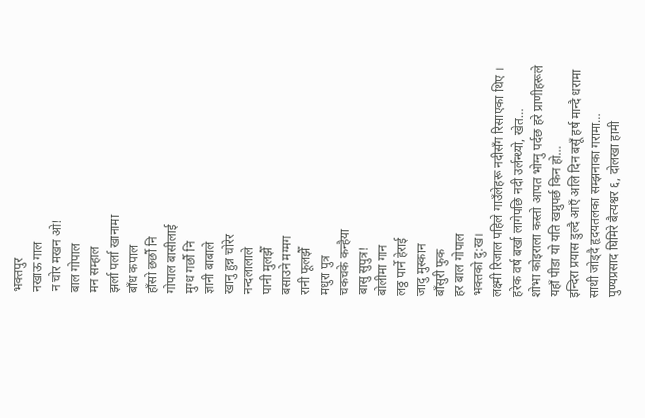भक्तपुर
नखाऊ गाल
न चोर मखन ओ!
बाल गोपाल
मन सम्हाल
झर्ला पर्ला खानामा
बाँध कपाल
हाँसो छर्छौ नि
गोपाल बासीलाई
मुग्ध गर्छौ नि
ज्ञानी बाबाले
खानु हुन्न चोरेर
नन्दलालाले
पानी मुलझैँ
बसाउने मग्मग
रानी फूलझैँ
मधुरा पुत्र
चकचके कन्हैया
बासु सुपुत्र!
बोलीमा गान
लठ्ठ पार्ने हेराई
जादु मुस्कान
बाँसुरी फुक
हर बाल गोपाल
भक्तको दु:ख।
लक्ष्मी रिजाल पहिले गाउँलेहरू नदीसँग रिसाएका थिए । हरेक वर्ष बर्खा लागेपछि नदी उर्लन्थ्यो, खेत…
शोभा कोइराला कस्तो आपत भोग्नु पर्दछ हरे प्राणीहरूले यहाँ पीडा यो यति खप्नुपर्छ किन हो…
इन्दिरा प्रयास डुल्दै आएँ अलि दिन बसूँ हर्ष मान्दै धरामा साथी जोड्दै हृदयतलका सम्झनाका गरामा…
पुण्यप्रसाद घिमिरे बैत्यश्वर ६, दोलखा हामी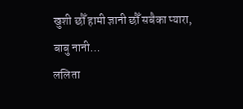खुशी छौँ हामी ज्ञानी छौँ सबैका प्यारा, बाबु नानी…
ललिता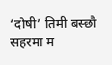‘दोषी’ तिमी बस्छौ सहरमा म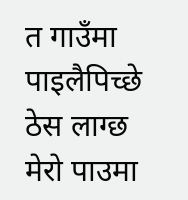त गाउँमा पाइलैपिच्छे ठेस लाग्छ मेरो पाउमा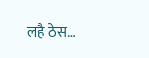लहै ठेस…